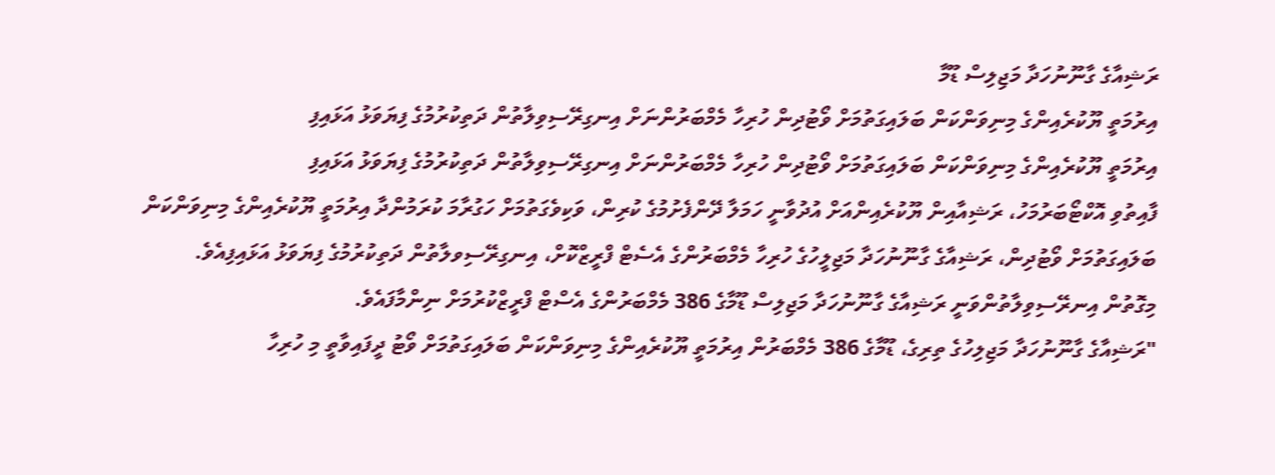ރަޝިއާގެ ގާނޫނުހަދާ މަޖިލިސް ޑޫމާ
އިރުމަތީ ޔޫކުރެއިންގެ މިނިވަންކަން ބަލައިގަތުމަށް ވޯޓުދިން ހުރިހާ މެމްބަރުންނަށް އިނގިރޭސިވިލާތުން ދަތިކުރުމުގެ ފިޔަވަޅު އަޅައިފި
އިރުމަތީ ޔޫކުރެއިންގެ މިނިވަންކަން ބަލައިގަތުމަށް ވޯޓުދިން ހުރިހާ މެމްބަރުންނަށް އިނގިރޭސިވިލާތުން ދަތިކުރުމުގެ ފިޔަވަޅު އަޅައިފި
ފާއިތުވި އޮކްޓޯބަރުމަހު، ރަޝިއާއިން ޔޫކުރެއިންއަށް އުދުވާނީ ހަމަލާ ދޭންފެށުމުގެ ކުރިން، ވަކިވެގަތުމަށް ހަގުރާމަ ކުރަމުންދާ އިރުމަތީ ޔޫކުރެއިންގެ މިނިވަންކަން ބަލައިގަތުމަށް ވޯޓުދިން، ރަޝިއާގެ ގާނޫނުހަދާ މަޖިލީހުގެ ހުރިހާ މެމްބަރުންގެ އެސެޓް ފްރީޒްކޮށް، އިނގިރޭސިވލާތުން ދަތިކުރުމުގެ ފިޔަވަޅު އަޅައިފިއެވެ.
މިގޮތުން އިނރޭސިވިލާތުންވަނީ ރަޝިއާގެ ގާނޫނުހަދާ މަޖިލިސް ޑޫމާގެ 386 މެމްބަރުންގެ އެސްޓް ފްރީޒްކުރުމަށް ނިންމާފައެވެ.
"ރަޝިއާގެ ގާނޫނުހަދާ މަޖިލިހުގެ ތިރިގެ، ޑޫމާގެ 386 މެމްބަރުން އިރުމަތީ ޔޫކުރެއިންގެ މިނިވަންކަން ބަލައިގަތުމަށް ވޯޓު ދީފައިވާތީ މި ހުރިހާ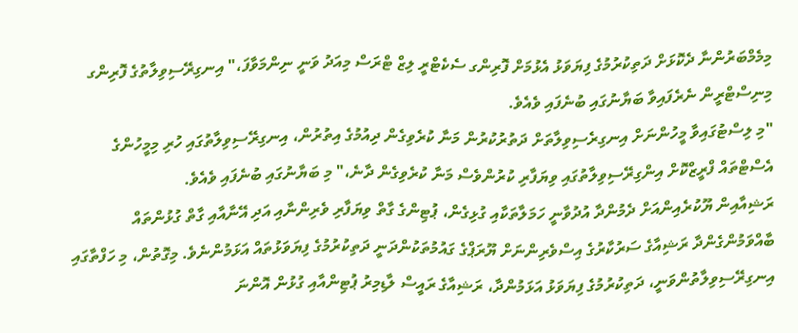މިމެމްބަރުންނާ ދެކޮޅަށް ދަތިކުރުމުގެ ފިޔަވަޅު އެޅުމަށް ފޮރިންގ ސެކެޓްރީ ލިޒް ޓްރަސް މިއަދު ވަނީ ނިންމަވާފަ،" އިނގިރޭސިވިލާތުގެ ފޮރިންގ މިނިސްޓްރީން ނެރެފައިވާ ބަޔާނުގައި ބުނެފައި ވެއެވެ.
"މި ލިސްޓުގައިވާ މީހުންނަށް އިނގިރެސިވިލާތަށް ދަތުރުކުރުން މަނާ ކުރެވިގެން ދިއުމުގެ އިތުރުން، އިނގިރޭސިވިލާތުގައި ހުރި މިމީހުންގެ އެސްޓްތައް ފްރީޒްކޮށް އިންގިރޭސިވިލާތުގައި ވިޔަފާރި ކުރުންވެސް މަނާ ކުރެވިގެން ދާނެ،" މި ބަޔާނުގައި ބުނެފައި ވެއެވެ.
ރަޝިއާއިން ޔޫކުރެއިންއަށް ދެމުންދާ އުދުވާނީ ހަމަލާތަކާއި ގުޅިގެން، ޕުޓިންގެ ގާތް ވިޔަފާރި ވެރިންނާއި އަދި އޭނާއާއި ގާތް ގުޅުންތައް ބާއްވަމުންގެންދާ ރަޝިއާގެ ސަރުކާރުގެ އިސްވެރިންނަށް ޔޫރަޕްގެ ގައުމުތަކުންދަނީ ދަތިކުރުމުގެ ފިޔަވަޅުތައް އަޅަމުންނެވެ. މިގޮތުން، މި ހަފްތާގައި އިނގިރޭސިވިލާތުންވަނީ، ދަތިކުރުމުގެ ފިޔަވަޅު އަޅަމުންދާ، ރަޝިއާގެ ރައީސް ލާޑިމިރު ޕުޓިންއާއި ގުޅުން އޮންނަ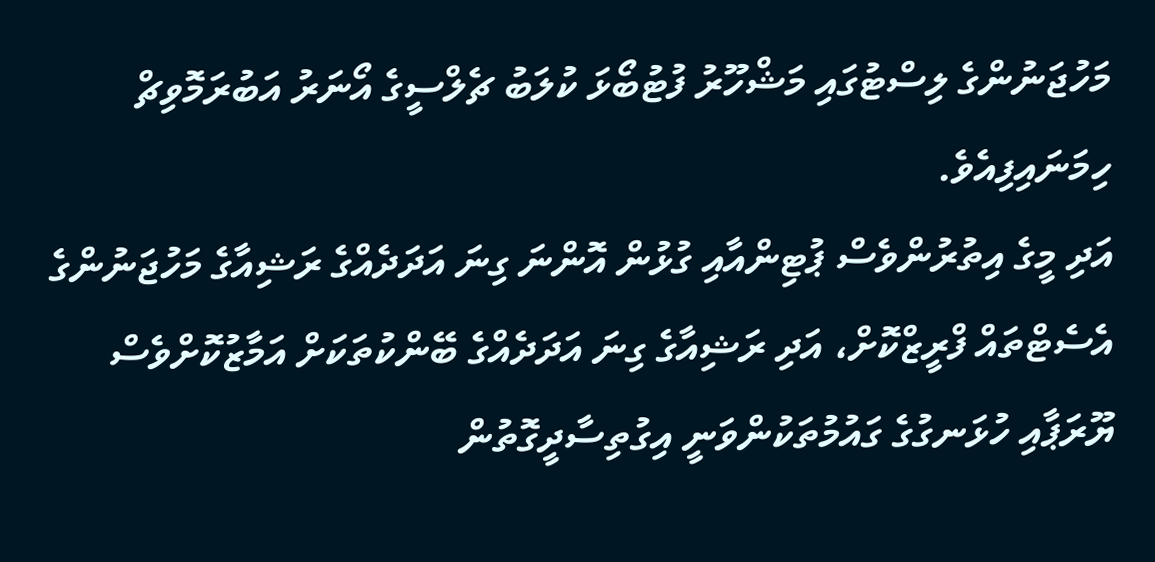މަހުޖަނުންގެ ލިސްޓުގައި މަޝްހޫރު ފުޓުބޯޅަ ކުލަބު ޗެލްސީގެ އޯނަރު އަބުރަމޮވިޗް ހިމަނައިފިއެވެ.
އަދި މީގެ އިތުރުންވެސް ޕުޓިންއާއި ގުޅުން އޮންނަ ގިނަ އަދަދެއްގެ ރަޝިއާގެ މަހުޖަނުންގެ އެސެޓްތައް ފްރީޒްކޮށް، އަދި ރަޝިއާގެ ގިނަ އަދަދެއްގެ ބޭންކުތަކަށް އަމާޒުކޮށްވެސް ޔޫރަޕާއި ހުޅަނގުގެ ގައުމުތަކުންވަނީ އިގުތިސާދީގޮތުން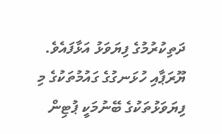ދަތިކުރުމުގެ ފިޔަވަޅު އަޅާފައެވެ.
ޔޫރަޕާއި ހުޅަނގުގެ ގައުމުތަކުގެ މި ފިޔަވަޅުތަކުގެ ބޭނުމަކީ ޕުޓިން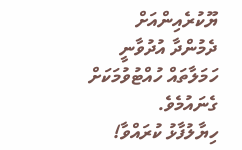ޔޫކުރެއިންއަށް ދެމުންދާ އުދުވާނީ ހަމަލާތައް ހުއްޓުވުމަކަށް ގެނައުމެވެ.
ހިޔާލުފާޅު ކުރައްވާ!